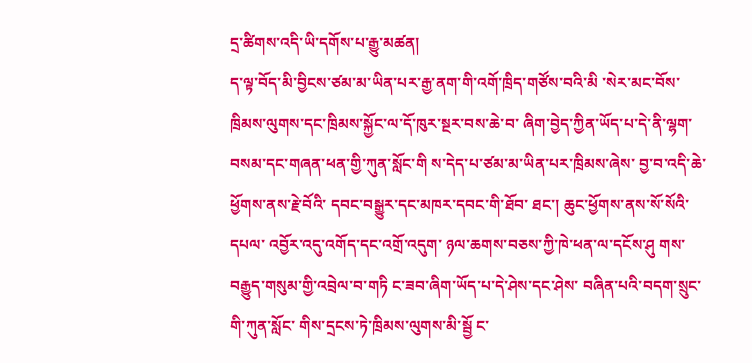དྲ་ཚིགས་འདི་ཡི་དགོས་པ་རྒྱུ་མཚན།
ད་ལྟ་བོད་མི་བྱིངས་ཙམ་མ་ཡིན་པར་རྒྱ་ནག་གི་འགོ་ཁྲིད་གཙོས་བའི་མི ་སེར་མང་བོས་ཁྲིམས་ལུགས་དང་ཁྲིམས་སྐྱོང་ལ་དོ་ཁུར་སྔར་བས་ཆེ་བ་ ཞིག་བྱེད་ཀྱིན་ཡོད་པ་དེ་ནི་ལྷག་ བསམ་དང་གཞན་ཕན་གྱི་ཀུན་སློང་གི ས་དེད་པ་ཙམ་མ་ཡིན་པར་ཁྲིམས་ཞེས་ བྱ་བ་འདི་ཆེ་ཕྱོགས་ནས་རྗེ་བོའི་ དབང་བསྒྱུར་དང་མཁར་དབང་གི་ཐོབ་ ཐང་། ཆུང་ཕྱོགས་ནས་སོ་སོའི་དཔལ་ འབྱོར་འདུ་འགོད་དང་འགྲོ་འདུག་ ཉལ་ཆགས་བཅས་ཀྱི་ཁེ་ཕན་ལ་དངོས་ཤུ གས་བརྒྱུད་གསུམ་གྱི་འབྲེལ་བ་གཏི ང་ཟབ་ཞིག་ཡོད་པ་དེ་ཤེས་དང་ཤེས་ བཞིན་པའི་བདག་སྲུང་གི་ཀུན་སློང་ གིས་དྲངས་ཏེ་ཁྲིམས་ལུགས་མི་སྦྱོ ང་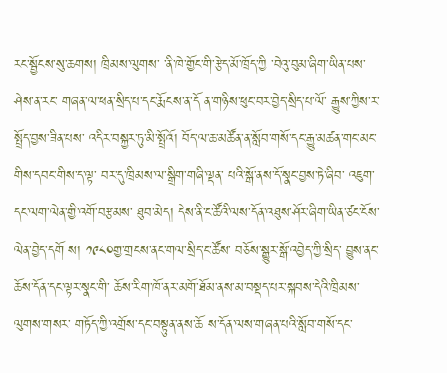རང་སྦྱོངས་སུ་ཆགས། ཁྲིམས་ལུགས་ ་ནི་ཁེ་གྱོང་གི་རྩེད་མོ་ཁྲོད་ཀྱི ་བེའུ་བུམ་ཞིག་ཡིན་པས་ཤེས་ན་རང་ གཞན་ལ་ཕན་སྲིད་པ་དང་རྨོངས་ན་དོ ན་གཉིས་ཕུང་བར་བྱེད་སྲིད་པ་ལོ་ རྒྱུས་ཀྱིས་ར་སྤྲོད་བྱས་ཟིན་པས་ འདིར་བསྐྱར་ཏུ་མི་སྤྲོའོ། བོད་ལ་ཆ་མཚོན་ན་སློབ་གསོ་དང་རྒྱུ་མཚན་གང་མང་གིས་དབང་གིས་ད་ལྟ་ བར་དུ་ཁྲིམས་ལ་སྒྲིག་གཞི་ལྡན་ པའི་སྒོ་ནས་དོ་སྣང་བྱས་ཏེ་ཞིབ་ འཇུག་དང་ལག་ལེན་གྱི་འགོ་བརྩམས་ ཐུབ་མེད། དེས་ནི་ང་ཚོའི་ལས་དོན་འཐུས་ཤོར་ཞིག་ཡིན་ཙང་ངོས་ལེན་བྱེད་དགོ ས། ༡༩༨༠གྱ་གྲངས་ནང་གལ་སྲིད་ང་ཚོས་ བཅོས་སྒྱུར་སྒོ་འབྱེད་ཀྱི་སྲིད་ བྱུས་ནང་ཆོས་དོན་དང་ལྟར་སྣང་གི་ ཆོས་རིག་ཁོ་ནར་མགོ་ཐོམ་ནས་མ་བསྡད་པར་སྐབས་དེའི་ཁྲིམས་ལུགས་གསར་ གཏོད་ཀྱི་འགྲོས་དང་བསྟུན་ནས་ཆོ ས་དོན་ལས་གཞན་པའི་སློབ་གསོ་དང་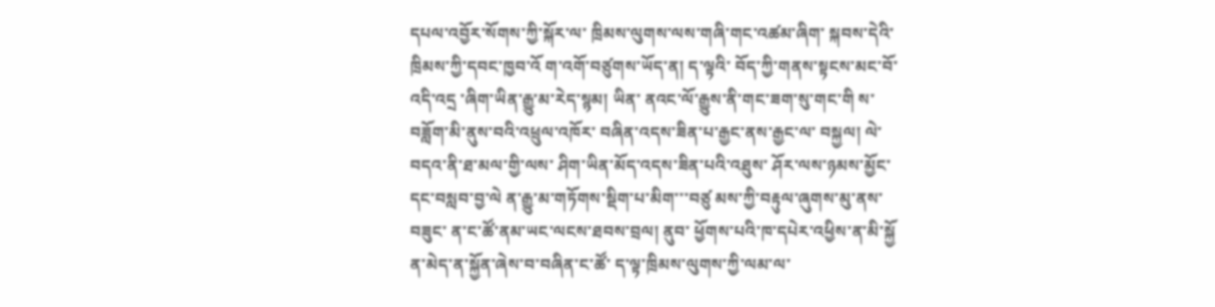དཔལ་འབྱོར་སོགས་ཀྱི་སྐོར་ལ་ ཁྲིམས་ལུགས་ལས་གཞི་གང་འཚམ་ཞིག་ སྐབས་དེའི་ཁྲིམས་ཀྱི་དབང་ཁྱབ་འོ ག་འགོ་བཙུགས་ཡོད་ན། ད་ལྟའི་ བོད་ཀྱི་གནས་སྟངས་མང་བོ་འདི་འདྲ ་ཞིག་ཡིན་རྒྱུ་མ་རེད་སྙམ། ཡིན་ ནའང་ལོ་རྒྱུས་ནི་གང་ཟག་སུ་གང་གི ས་བཟློག་མི་ནུས་བའི་འཕྲུལ་འཁོར་ བཞིན་འདས་ཟིན་པ་རྒྱང་ནས་རྒྱང་ལ་ བསྐྱལ། ལེ་བདའ་ནི་ཐ་མལ་གྱི་ལས་ ཤིག་ཡིན་མོད་འདས་ཟིན་པའི་འཐུས་ ཤོར་ལས་ཉམས་མྱོང་དང་བསླབ་བྱ་ལེ ན་རྒྱུ་མ་གཏོགས་སྡིག་པ་མིག་་་བཙུ མས་ཀྱི་བརྟུལ་ཞུགས་མུ་ནས་བཟུང་ ན་ང་ཚོ་ནམ་ཡང་ལངས་ཐབས་བྲལ། ནུབ་ ཕྱོགས་པའི་ཁ་དཔེར་འཕྱིས་ན་མི་སྐྱོ ན་མེད་ན་སྐྱོན་ཞེས་བ་བཞིན་ང་ཚོ་ ད་ལྟ་ཁྲིམས་ལུགས་ཀྱི་ལམ་ལ་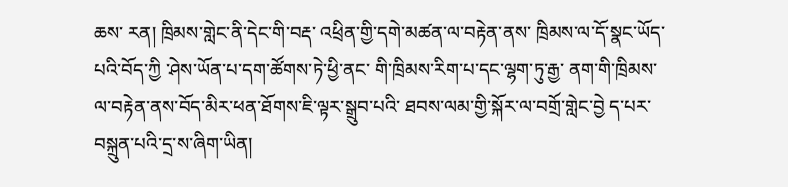ཆས་ རན། ཁྲིམས་གླེང་ནི་དེང་གི་བརྡ་ འཕྲིན་གྱི་དགེ་མཚན་ལ་བརྟེན་ནས་ ཁྲིམས་ལ་དོ་སྣང་ཡོད་པའི་བོད་ཀྱི ་ཤེས་ཡོན་པ་དག་ཚོགས་ཏེ་ཕྱི་ནང་ གི་ཁྲིམས་རིག་པ་དང་ལྷག་ཏུ་རྒྱ་ ནག་གི་ཁྲིམས་ལ་བརྟེན་ནས་བོད་མིར་ཕན་ཐོགས་ཇི་ལྟར་སྒྲུབ་པའི་ ཐབས་ལམ་གྱི་སྐོར་ལ་བགྲོ་གླེང་བྱེ ད་པར་བསྐྲུན་པའི་དྲ་ས་ཞིག་ཡིན།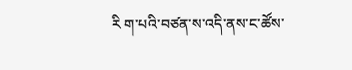རི ག་པའི་བཙན་ས་འདི་ནས་ང་ཚོས་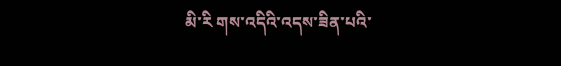མི་རི གས་འདིའི་འདས་ཟིན་པའི་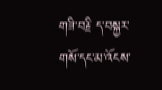གཟི་བརྗི ད་བསྐྱར་གསོ་དང་མ་འོངས་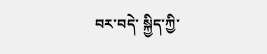བར་བདེ་ སྐྱིད་ཀྱི་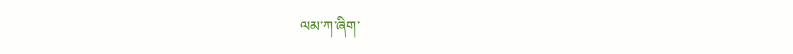ལམ་ཀ་ཞིག་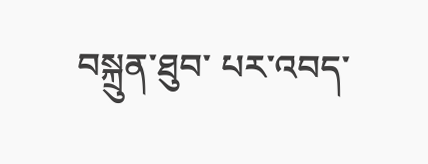བསྐྲུན་ཐུབ་ པར་འབད་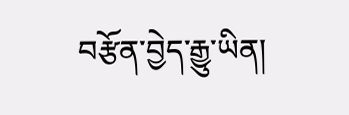བརྩོན་བྱེད་རྒྱུ་ཡིན།